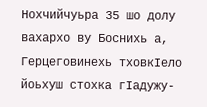Нохчийчуьра 35 шо долу вахархо ву Боснихь а, Герцеговинехь тховкIело йоьхуш стохка гIадужу-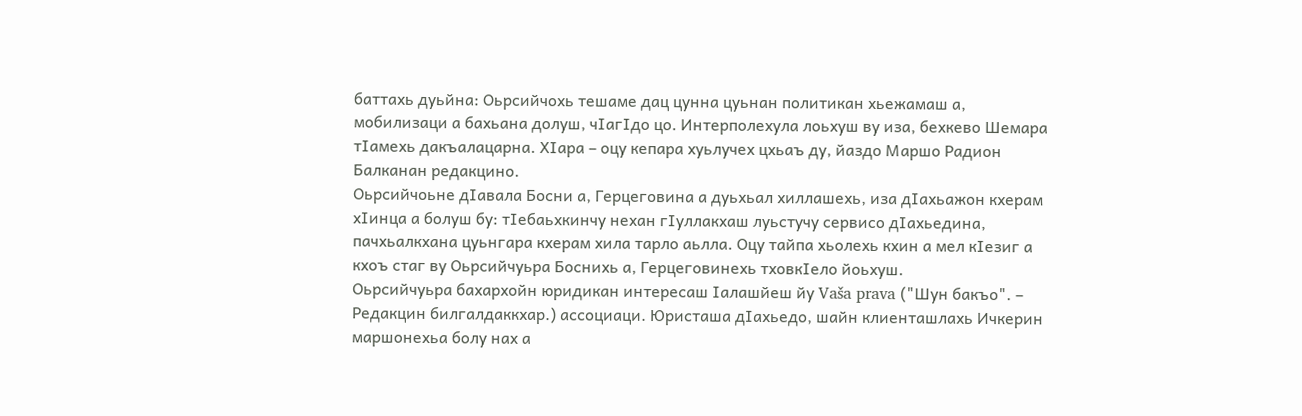баттахь дуьйна: Оьрсийчохь тешаме дац цунна цуьнан политикан хьежамаш а, мобилизаци а бахьана долуш, чIагIдо цо. Интерполехула лоьхуш ву иза, бехкево Шемара тIамехь дакъалацарна. ХIара – оцу кепара хуьлучех цхьаъ ду, йаздо Маршо Радион Балканан редакцино.
Оьрсийчоьне дIавала Босни а, Герцеговина а дуьхьал хиллашехь, иза дIахьажон кхерам хIинца а болуш бу: тIебаьхкинчу нехан гIуллакхаш луьстучу сервисо дIахьедина, пачхьалкхана цуьнгара кхерам хила тарло аьлла. Оцу тайпа хьолехь кхин а мел кIезиг а кхоъ стаг ву Оьрсийчуьра Боснихь а, Герцеговинехь тховкIело йоьхуш.
Оьрсийчуьра бахархойн юридикан интересаш Iалашйеш йу Vaša prava ("Шун бакъо". – Редакцин билгалдаккхар.) ассоциаци. Юристаша дIахьедо, шайн клиенташлахь Ичкерин маршонехьа болу нах а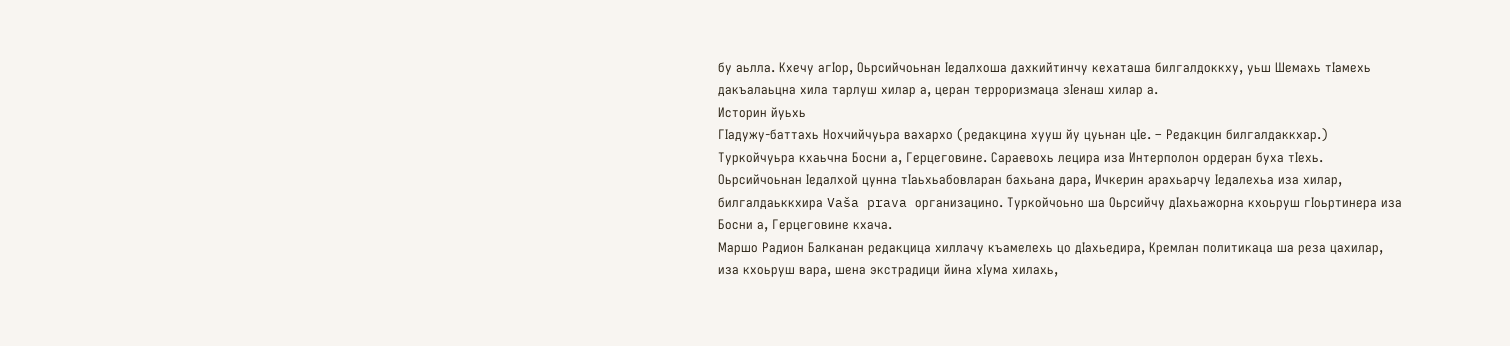бу аьлла. Кхечу агIор, Оьрсийчоьнан Iедалхоша дахкийтинчу кехаташа билгалдоккху, уьш Шемахь тIамехь дакъалаьцна хила тарлуш хилар а, церан терроризмаца зIенаш хилар а.
Историн йуьхь
ГIадужу-баттахь Нохчийчуьра вахархо (редакцина хууш йу цуьнан цIе. – Редакцин билгалдаккхар.) Туркойчуьра кхаьчна Босни а, Герцеговине. Сараевохь лецира иза Интерполон ордеран буха тIехь. Оьрсийчоьнан Iедалхой цунна тIаьхьабовларан бахьана дара, Ичкерин арахьарчу Iедалехьа иза хилар, билгалдаьккхира Vaša prava организацино. Туркойчоьно ша Оьрсийчу дIахьажорна кхоьруш гIоьртинера иза Босни а, Герцеговине кхача.
Маршо Радион Балканан редакцица хиллачу къамелехь цо дIахьедира, Кремлан политикаца ша реза цахилар, иза кхоьруш вара, шена экстрадици йина хIума хилахь,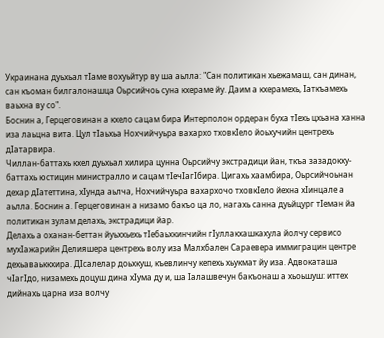Украинана дуьхьал тIаме вохуьйтур ву ша аьлла: "Сан политикан хьежамаш, сан динан, сан къоман билгалонашца Оьрсийчоь суна кхераме йу. Даим а кхерамехь, Iаткъамехь ваьхна ву со".
Боснин а, Герцеговинан а кхело сацам бира Интерполон ордеран буха тIехь цхьана ханна иза лаьцна вита. Цул тIаьхьа Нохчийчуьра вахархо тховкIело йоьхучийн центрехь дIатарвира.
Чиллан-баттахь кхел дуьхьал хилира цунна Оьрсийчу экстрадици йан, ткъа зазадокху-баттахь юстицин министралло и сацам тIечIагIбира. Цигахь хаамбира, Оьрсийчоьнан дехар дIатеттина, хIунда аьлча, Нохчийчуьра вахархочо тховкIело йехна хIинцале а аьлла. Боснин а. Герцеговинан а низамо бакъо ца ло, нагахь санна дуьйцург тIеман йа политикан зулам делахь, экстрадици йар.
Делахь а оханан-беттан йуьххьехь тIебаьхкинчийн гIуллакхашкахула йолчу сервисо мухIажарийн Делияшера центрехь волу иза Малхбален Сараевера иммиграцин центре дехьаваьккхира. ДIсалелар доьхкуш, къевлинчу кепехь хьукмат йу иза. Адвокаташа чIагIдо, низамехь доцуш дина хIума ду и, ша Iалашвечун бакъонаш а хьоьшуш: иттех дийнахь царна иза волчу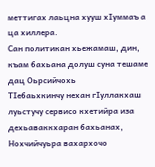меттигах лаьцна хууш хIуммаъ а ца хиллера.
Сан политикан хьежамаш, дин, къам бахьана долуш суна тешаме дац Оьрсийчохь
ТIебаьхкинчу нехан гIуллакхаш луьстучу сервисо кхетийра иза дехьаваккхаран бахьанах, Нохчийчуьра вахархочо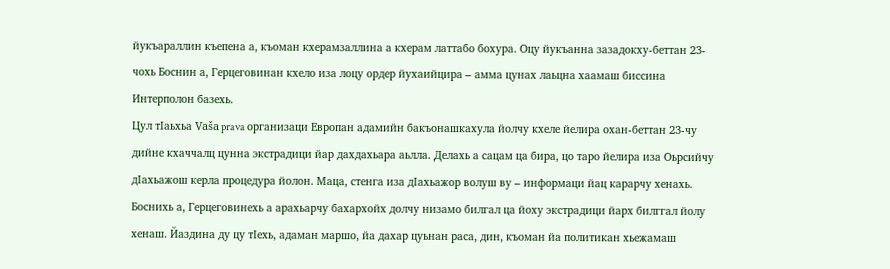йукъараллин къепена а, къоман кхерамзаллина а кхерам латтабо бохура. Оцу йукъанна зазадокху-беттан 23-чохь Боснин а, Герцеговинан кхело иза лоцу ордер йухаийцира – амма цунах лаьцна хаамаш биссина Интерполон базехь.
Цул тIаьхьа Vaša prava организаци Европан адамийн бакъонашкахула йолчу кхеле йелира охан-беттан 23-чу дийне кхаччалц цунна экстрадици йар дахдахьара аьлла. Делахь а сацам ца бира, цо таро йелира иза Оьрсийчу дIахьажош керла процедура йолон. Маца, стенга иза дIахьажор волуш ву – информаци йац карарчу хенахь.
Боснихь а, Герцеговинехь а арахьарчу бахархойх долчу низамо билгал ца йоху экстрадици йарх билггал йолу хенаш. Йаздина ду цу тIехь, адаман маршо, йа дахар цуьнан раса, дин, къоман йа политикан хьежамаш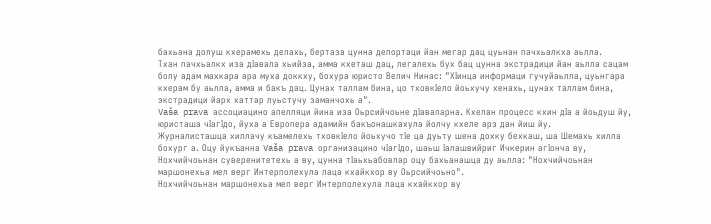бахьана долуш кхерамехь делахь, бертаза цунна депортаци йан мегар дац цуьнан пачхьалкха аьлла.
Тхан пачхьалкх иза дIавала хьийза, амма кхеташ дац, легалехь бух бац цунна экстрадици йан аьлла сацам болу адам махкара ара муха доккху, бохура юристо Велич Нинас: "ХIинца информаци гучуйаьлла, цуьнгара кхерам бу аьлла, амма и бакъ дац. Цунах таллам бина, цо тховкIело йоьхучу хенахь, цунах таллам бина, экстрадици йарх хаттар луьстучу заманчохь а".
Vaša prava ассоциацино апелляци йина иза Оьрсийчоьне дIаваларна. Кхелан процесс кхин дIа а йоьдуш йу, юристаша чIагIдо, йуха а Европера адамийн бакъонашкахула йолчу кхеле арз дан йиш йу.
Журналисташца хиллачу къамелехь тховкIело йоьхучо тIе ца дуьту шена дохку бехкаш, ша Шемахь хилла бохург а. Оцу йукъанна Vaša prava организацино чIагIдо, шаьш Iалашвийриг Ичкерин агIонча ву, Нохчийчоьнан суверенитетехь а ву, цунна тIаьхьабовлар оцу бахьанашца ду аьлла: "Нохчийчоьнан маршонехьа мел верг Интерполехула лаца кхайкхор ву Оьрсийчоьно".
Нохчийчоьнан маршонехьа мел верг Интерполехула лаца кхайкхор ву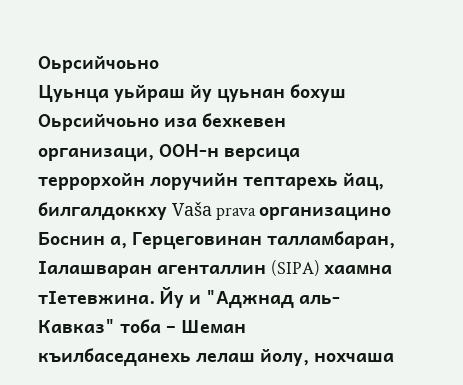Оьрсийчоьно
Цуьнца уьйраш йу цуьнан бохуш Оьрсийчоьно иза бехкевен организаци, ООН-н версица террорхойн лоручийн тептарехь йац, билгалдоккху Vaša prava организацино Боснин а, Герцеговинан талламбаран, Iалашваран агенталлин (SIPA) хаамна тIетевжина. Йу и "Аджнад аль-Кавказ" тоба – Шеман къилбаседанехь лелаш йолу, нохчаша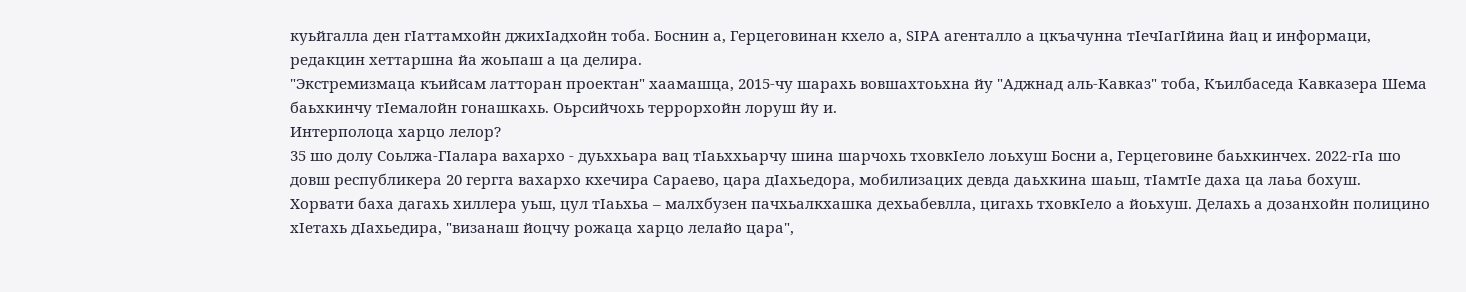куьйгалла ден гIаттамхойн джихIадхойн тоба. Боснин а, Герцеговинан кхело а, SIPA агенталло а цкъачунна тIечIагIйина йац и информаци, редакцин хеттаршна йа жоьпаш а ца делира.
"Экстремизмаца къийсам латторан проектан" хаамашца, 2015-чу шарахь вовшахтоьхна йу "Аджнад аль-Кавказ" тоба, Къилбаседа Кавказера Шема баьхкинчу тIемалойн гонашкахь. Оьрсийчохь террорхойн лоруш йу и.
Интерполоца харцо лелор?
35 шо долу Соьлжа-ГIалара вахархо - дуьххьара вац тIаьххьарчу шина шарчохь тховкIело лоьхуш Босни а, Герцеговине баьхкинчех. 2022-гIа шо довш республикера 20 гергга вахархо кхечира Сараево, цара дIахьедора, мобилизацих девда даьхкина шаьш, тIамтIе даха ца лаьа бохуш.
Хорвати баха дагахь хиллера уьш, цул тIаьхьа – малхбузен пачхьалкхашка дехьабевлла, цигахь тховкIело а йоьхуш. Делахь а дозанхойн полицино хIетахь дIахьедира, "визанаш йоцчу рожаца харцо лелайо цара",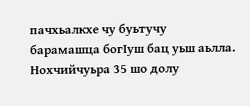пачхьалкхе чу буьтучу барамашца богIуш бац уьш аьлла.
Нохчийчуьра 35 шо долу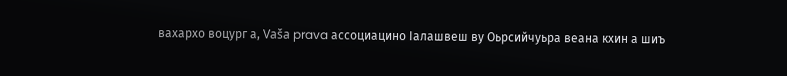вахархо воцург а, Vaša prava ассоциацино Iалашвеш ву Оьрсийчуьра веана кхин а шиъ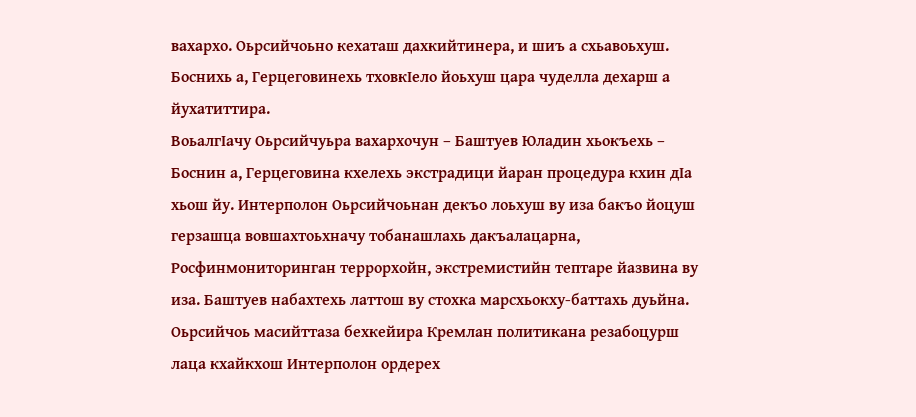вахархо. Оьрсийчоьно кехаташ дахкийтинера, и шиъ а схьавоьхуш. Боснихь а, Герцеговинехь тховкIело йоьхуш цара чуделла дехарш а йухатиттира.
ВоьалгIачу Оьрсийчуьра вахархочун – Баштуев Юладин хьокъехь – Боснин а, Герцеговина кхелехь экстрадици йаран процедура кхин дIа хьош йу. Интерполон Оьрсийчоьнан декъо лоьхуш ву иза бакъо йоцуш герзашца вовшахтоьхначу тобанашлахь дакъалацарна, Росфинмониторинган террорхойн, экстремистийн тептаре йазвина ву иза. Баштуев набахтехь латтош ву стохка марсхьокху-баттахь дуьйна.
Оьрсийчоь масийттаза бехкейира Кремлан политикана резабоцурш лаца кхайкхош Интерполон ордерех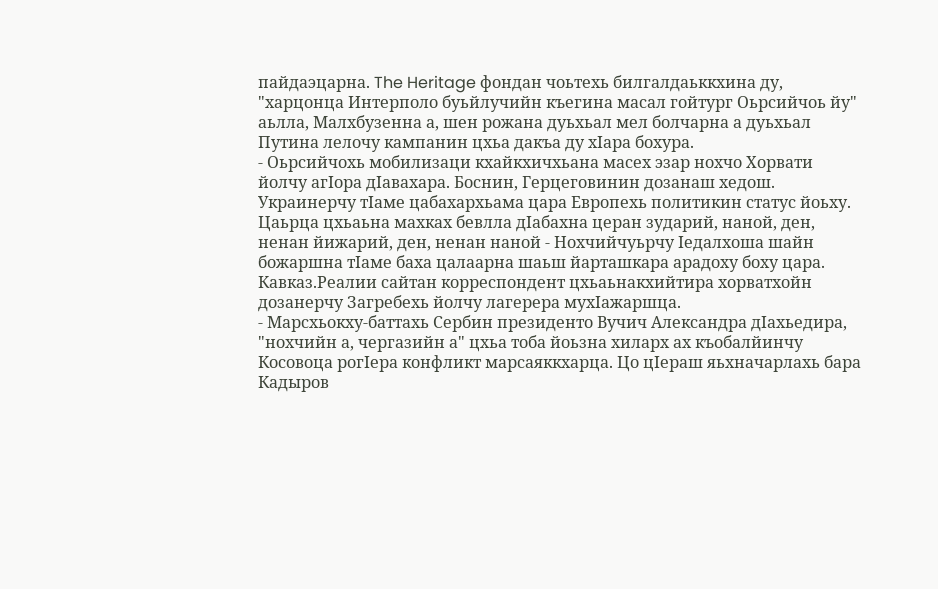пайдаэцарна. The Heritage фондан чоьтехь билгалдаьккхина ду, "харцонца Интерполо буьйлучийн къегина масал гойтург Оьрсийчоь йу" аьлла, Малхбузенна а, шен рожана дуьхьал мел болчарна а дуьхьал Путина лелочу кампанин цхьа дакъа ду хIара бохура.
- Оьрсийчохь мобилизаци кхайкхичхьана масех эзар нохчо Хорвати йолчу агIора дIавахара. Боснин, Герцеговинин дозанаш хедош. Украинерчу тIаме цабахархьама цара Европехь политикин статус йоьху. Цаьрца цхьаьна махках бевлла дIабахна церан зударий, наной, ден, ненан йижарий, ден, ненан наной - Нохчийчуьрчу Iедалхоша шайн божаршна тIаме баха цалаарна шаьш йарташкара арадоху боху цара. Кавказ.Реалии сайтан корреспондент цхьаьнакхийтира хорватхойн дозанерчу Загребехь йолчу лагерера мухIажаршца.
- Марсхьокху-баттахь Сербин президенто Вучич Александра дIахьедира, "нохчийн а, чергазийн а" цхьа тоба йоьзна хиларх ах къобалйинчу Косовоца рогIера конфликт марсаяккхарца. Цо цIераш яьхначарлахь бара Кадыров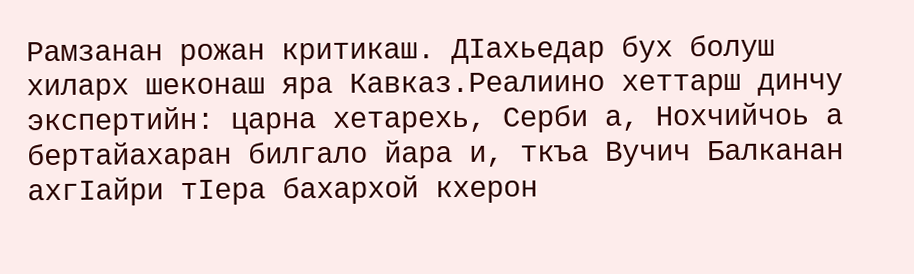Рамзанан рожан критикаш. ДIахьедар бух болуш хиларх шеконаш яра Кавказ.Реалиино хеттарш динчу экспертийн: царна хетарехь, Серби а, Нохчийчоь а бертайахаран билгало йара и, ткъа Вучич Балканан ахгIайри тIера бахархой кхерон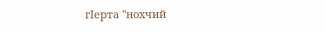гIерта "нохчий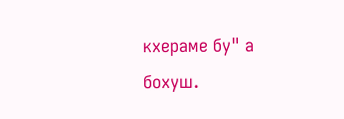кхераме бу" а бохуш.